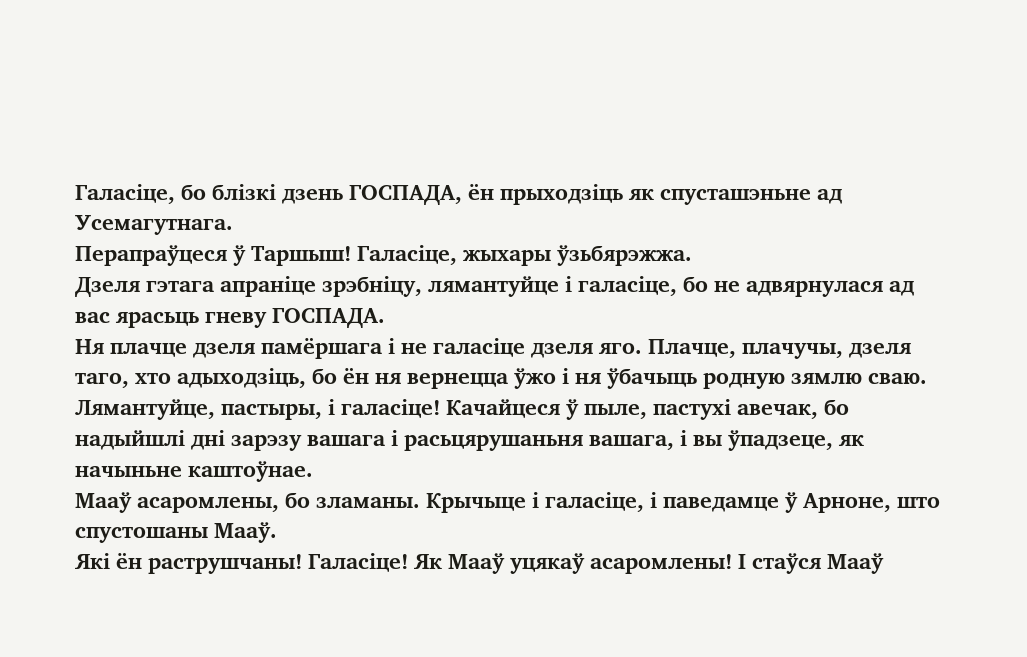Галасіце, бо блізкі дзень ГОСПАДА, ён прыходзіць як спусташэньне ад Усемагутнага.
Перапраўцеся ў Таршыш! Галасіце, жыхары ўзьбярэжжа.
Дзеля гэтага апраніце зрэбніцу, лямантуйце і галасіце, бо не адвярнулася ад вас ярасьць гневу ГОСПАДА.
Ня плачце дзеля памёршага і не галасіце дзеля яго. Плачце, плачучы, дзеля таго, хто адыходзіць, бо ён ня вернецца ўжо і ня ўбачыць родную зямлю сваю.
Лямантуйце, пастыры, і галасіце! Качайцеся ў пыле, пастухі авечак, бо надыйшлі дні зарэзу вашага і расьцярушаньня вашага, і вы ўпадзеце, як начыньне каштоўнае.
Мааў асаромлены, бо зламаны. Крычыце і галасіце, і паведамце ў Арноне, што спустошаны Мааў.
Які ён раструшчаны! Галасіце! Як Мааў уцякаў асаромлены! І стаўся Мааў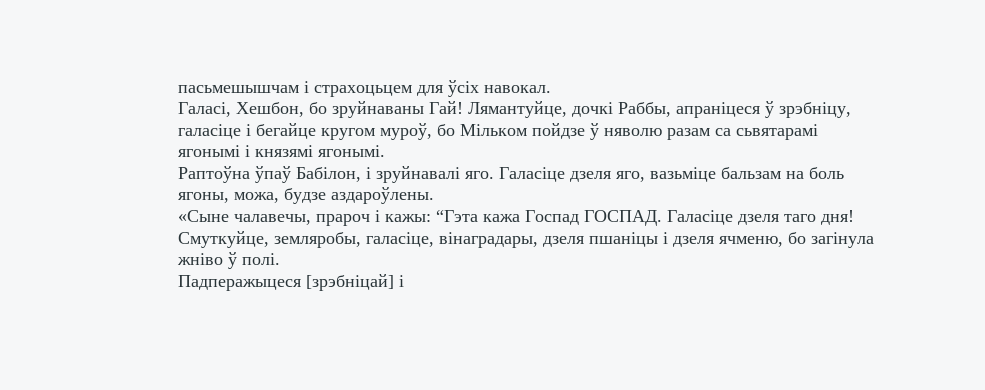пасьмешышчам і страхоцьцем для ўсіх навокал.
Галасі, Хешбон, бо зруйнаваны Гай! Лямантуйце, дочкі Раббы, апраніцеся ў зрэбніцу, галасіце і бегайце кругом муроў, бо Мільком пойдзе ў няволю разам са сьвятарамі ягонымі і князямі ягонымі.
Раптоўна ўпаў Бабілон, і зруйнавалі яго. Галасіце дзеля яго, вазьміце бальзам на боль ягоны, можа, будзе аздароўлены.
«Сыне чалавечы, прароч і кажы: “Гэта кажа Госпад ГОСПАД. Галасіце дзеля таго дня!
Смуткуйце, земляробы, галасіце, вінаградары, дзеля пшаніцы і дзеля ячменю, бо загінула жніво ў полі.
Падперажыцеся [зрэбніцай] і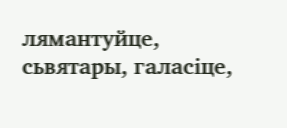лямантуйце, сьвятары, галасіце,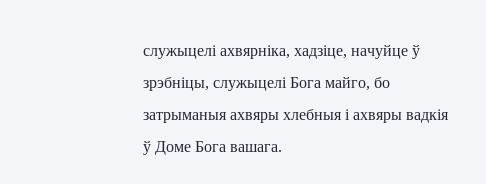служыцелі ахвярніка, хадзіце, начуйце ў зрэбніцы, служыцелі Бога майго, бо затрыманыя ахвяры хлебныя і ахвяры вадкія ў Доме Бога вашага.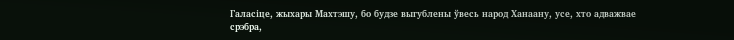Галасіце, жыхары Махтэшу, бо будзе выгублены ўвесь народ Ханаану, усе, хто адважвае срэбра,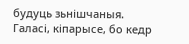будуць зьнішчаныя.
Галасі, кіпарысе, бо кедр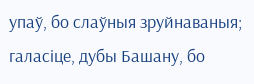упаў, бо слаўныя зруйнаваныя; галасіце, дубы Башану, бо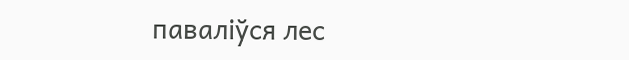паваліўся лес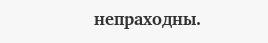непраходны.